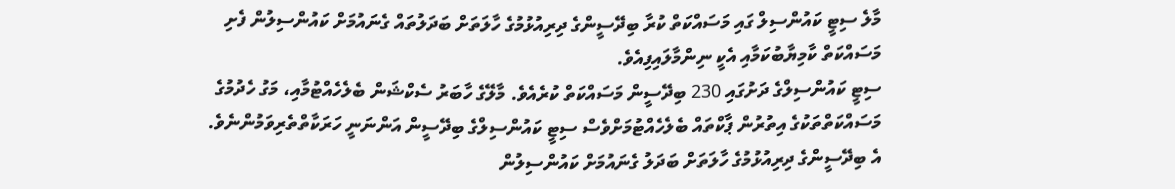މާލެ ސިޓީ ކައުންސިލް ގައި މަސައްކަތް ކުރާ ބިދޭސީންގެ ދިރިއުޅުމުގެ ހާލަތަށް ބަދަލުތައް ގެނައުމަށް ކައުންސިލުން ފެށި މަސައްކަތް ކާމިޔާބުކަމާއި އެކީ ނިންމާލައިފިއެވެ.
ސިޓީ ކައުންސިލްގެ ދަށުގައި 230 ބިދޭސީން މަސައްކަތް ކުރެއެވެ. މާލޭގެ ހާބަރު ސެކްޝަން ބެލެހެއްޓުމާއި، މަގު ހެދުމުގެ މަސައްކަތްތަކުގެ އިތުރުން ޕާކްތައް ބެލެހެއްޓުމަށްވެސް ސިޓީ ކައުންސިލްގެ ބިދޭސީން އަންނަނީ ހަރަކާތްތެރިވަމުންނެވެ. އެ ބިދޭސީންގެ ދިރިއުޅުމުގެ ހާލަތަށް ބަދަލު ގެނައުމަށް ކައުންސިލުން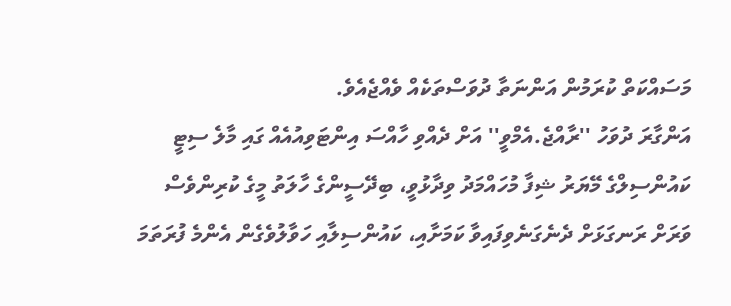މަސައްކަތް ކުރަމުން އަންނަތާ ދުވަސްތަކެއް ވެއްޖެއެވެ.
އަންގާރަ ދުވަހު ''ރާއްޖެ.އެމްވީ'' އަށް ދެއްވި ހާއްސަ އިންޓަވިއުއެއް ގައި މާލެ ސިޓީ ކައުންސިލްގެ މޭޔަރު ޝިފާ މުހައްމަދު ވިދާޅުވީ، ބިދޭސީންގެ ހާލަތު މީގެ ކުރިންވެސް ވަރަށް ރަނގަޅަށް ދެނެގަނެވިފައިވާ ކަމަށާއި، ކައުންސިލާއި ހަވާލުވެގެން އެންމެ ފުރަތަމަ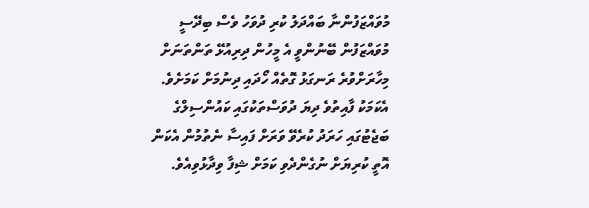މުވައްޒަފުންނާ ބައްދަލު ކުރި ދުވަހު ވެސް ބިދޭސީ މުވައްޒަފުން ބޭނުންވީ އެ މީހުން ދިރިއުޅޭ ތަންތަނަށް މިހާރަށްވުރެ ރަނގަޅު ގޮތެއް ހޯދައި ދިނުމަށް ކަމަށެވެ.
އެކަމަކު ފާއިތުވެ ދިޔަ ދުވަސްތަކުގައި ކައުންސިލްގެ ބަޖެޓުގައި ހަރަދު ކުރެވޭ ވަރަށް ފައިސާ ނެތުމުން އެކަން އޮތީ ކުރިޔަށް ނުގެންދެވި ކަމަށް ޝިފާ ވިދާޅުވިއެވެ.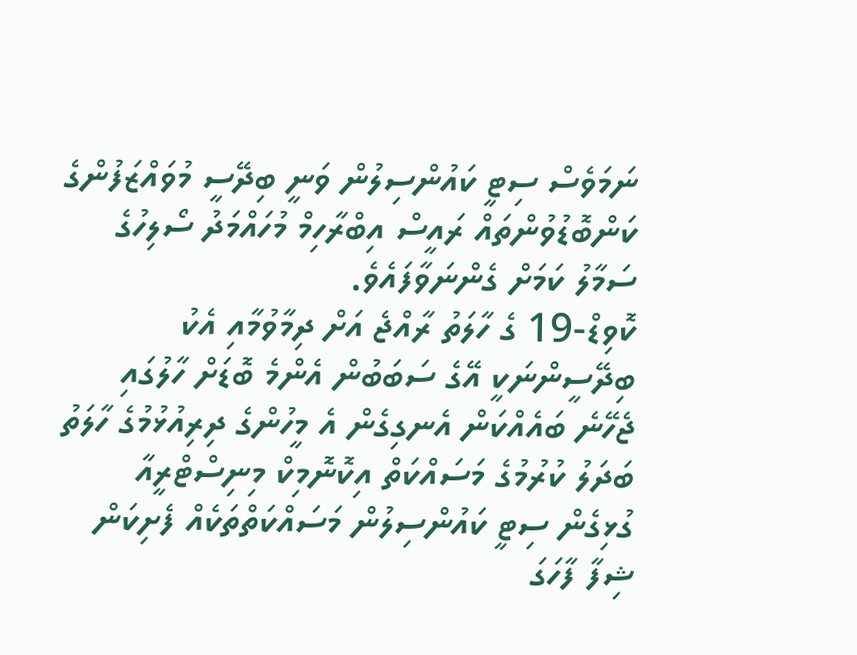ނަމަވެސް ސިޓީ ކައުންސިލުން ވަނީ ބިދޭސީ މުވައްޒަފުންގެ ކަންބޮޑުވުންތައް ރައީސް އިބްރާހިމް މުހައްމަދު ސޯލިހުގެ ސަމާލު ކަމަށް ގެންނަވާފައެވެ.
ކޮވިޑް-19 ގެ ހާލަތު ރާއްޖެ އަށް ދިމާވުމާއި އެކު ބިދޭސީންނަކީ އޭގެ ސަބަބުން އެންމެ ބޮޑަށް ހާލުގައި ޖެހޭނެ ބައެއްކަން އެނގިގެން އެ މީހުންގެ ދިރިއުޅުމުގެ ހާލަތު ބަދަލު ކުރުމުގެ މަސައްކަތް އިކޮނޮމިކް މިނިސްޓްރީއާ ގުޅިގެން ސިޓީ ކައުންސިލުން މަސައްކަތްތަކެއް ފެށިކަން ޝިފާ ފާހަގަ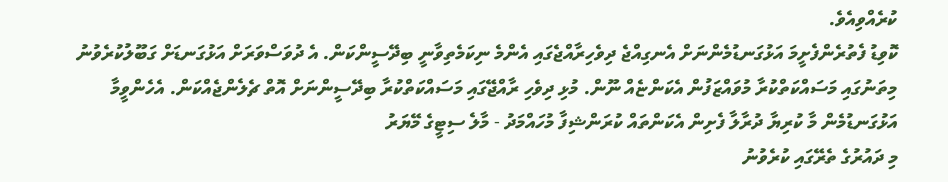ކުރެއްވިއެވެ.
ކޮވިޑު ފެތުރެންފެށީމަ އަޅުގަނޑުމެންނަށް އެނގިއްޖެ ދިވެހިރާއްޖެގައި އެންމެ ނިކަމެތިވާނީ ބިދޭސީންކަން. އެ ދުވަސްވަރަށް އަޅުގަނޑަށް ގަބޫލުކުރެވުނު މިތަނުގައި މަސައްކަތްކުރާ މުވައްޒަފުން އެކަންޏެއް ނޫން. މުޅި ދިވެހި ރާއްޖޭގައި މަސައްކަތްކުރާ ބިދޭސީންނަށް އޮތް ޗެލެންޖެއްކަން. އެހެންވީމާ އަޅުގަނޑުމެން މާ ކުރިޔާ ދުރާލާ ފެށިން އެކަންތައް ކުރަންޝިފާ މުހައްމަދު - މާލެ ސިޓީގެ މޭޔަރު
މި ދައުރުގެ ތެރޭގައި ކުރެވުނު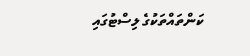ކަންތައްތަކުގެ ލިސްޓުގައި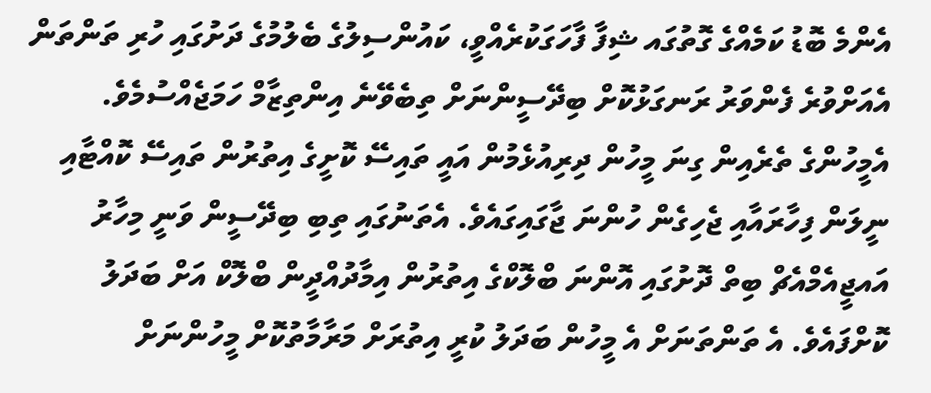އެންމެ ބޮޑު ކަމެއްގެ ގޮތުގައ ޝިފާ ފާހަގަކުރެއްވީ، ކައުންސިލުގެ ބެލުމުގެ ދަށުގައި ހުރި ތަންތަން އެއަށްވުރެ ފެންވަރު ރަނގަޅުކޮށް ބިދޭސީންނަށް ތިބެވޭނެ އިންތިޒާމް ހަމަޖެއްސުމެވެ. އެމީހުންގެ ތެރެއިން ގިނަ މީހުން ދިރިއުޅެމުން އައީ ތައިސޭ ކޮށީގެ އިތުރުން ތައިސޭ ކޮއްޓާއި ނީލަން ފިހާރައާއި ޖެހިގެން ހުންނަ ޖާގައިގައެވެ. އެތަނުގައި ތިބި ބިދޭސީން ވަނީ މިހާރު އައޖީއެމްއެޗް ބިތް ދޮށުގައި އޮންނަ ބްލޮކްގެ އިތުރުން އިމާދުއްދީން ބްލޮކް އަށް ބަދަލު ކޮށްފައެވެ. އެ ތަންތަނަށް އެ މީހުން ބަދަލު ކުރީ އިތުރަށް މަރާމާތުކޮށް މީހުންނަށް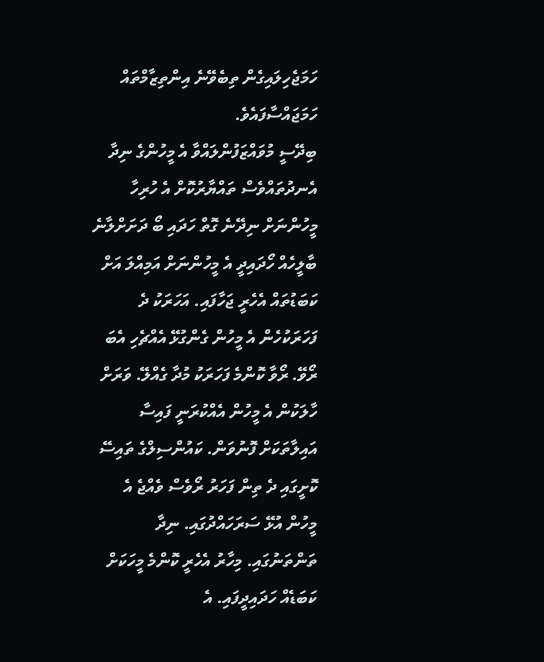ހަމަޖެހިލައިގެން ތިބެވޭނެ އިންތިޒާމްތައް ހަމަޖައްސާފައެވެ.
ބިދޭސީ މުވައްޒަފުންލައްވާ އެ މީހުންގެ ނިދާ އެނދުތައްވެސް ތައްޔާރުކޮށް އެ ހުރިހާ މީހުންނަށް ނިދޭނެ ގޮތް ހަދައި ބޯ ދަށަށްލާނެ ބާލީހެއް ހޯދައިދީ އެ މީހުންނަށް އަމިއްލަ އަށް ކަބަޑުތައް އެހެރީ ޖަހާފައި. އަހަރަކު ދެ ފަހަރަކުހެން އެ މީހުން ގެންގުޅޭ އެއްޗެހި އެބަ ރޯވޭ. ރޯވާ ކޮންމެ ފަހަރަކު މުދާ ގެއްލޭ. ވަރަށް ހާލަކުން އެ މީހުން އެއްކުރަނީ ފައިސާ އައިލާތަކަށް ފޮނުވަން. ކައުންސިލްގެ ތައިސޭ ކޮށީގައި ދެ ތިން ފަހަރު ރޯވެސް ވެއްޖެ އެ މީހުން އުޅޭ ސަރަހައްދުގައި. ނިދާ ތަންތަނުގައި. މިހާރު އެހެރީ ކޮންމެ މީހަކަށް ކަބަޑެއް ހަދައިދީފައި. އެ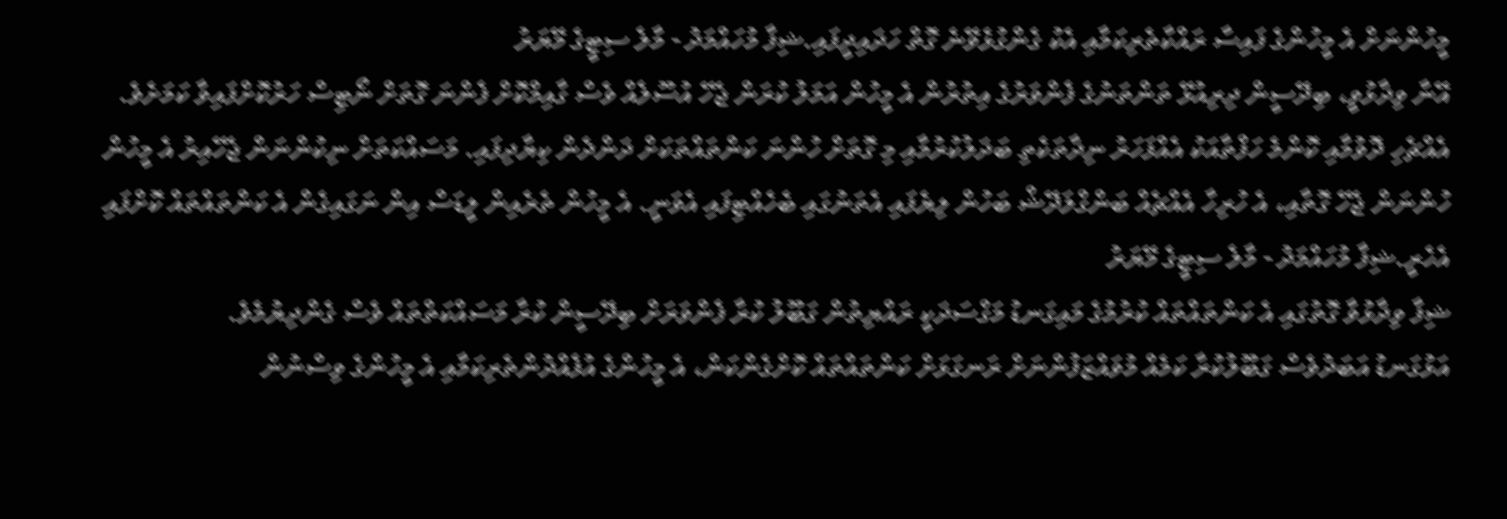މީހުންނަށް އެ މީހުންގެ ފައިސާ ރައްކާތެރިކަމާއި އެކު ގެންގުޅެވޭނެ ގޮތް ހަދައިދީފައި.ޝިފާ މުހައްމަދު - މާލެ ސިޓީގެ މޭޔަރު
އޭނާ ވިދާޅުވީ، ބިދޭސީން ދިރިއުޅޭ ތަންތަނުގެ ފެންވަރުގެ އިތުރުން އެ މީހުން އަމަލު ކުރަން ޖެހޭ އުސޫލެއް ވެސް ގާއިމްކޮށް ފެންނަ ގޮތަށް ނޯޓިސް ހަރުކޮށްފައިވާ ކަމަށެވެ.
އެއްޗެހި ދޮވުމާއި ކޮންމެ ހަފްތާއަކު އެއްފަހަރު ނިދާތަކެތި ބަދަލުކުރުމާއި މި ގޮތަށް ހުންނަ ކަންތައްތަކަށް ދަންދެން ކިޔާދިފައި. މަސައްކަތަށް ނިކުންނަން ޖެހޭއިރު އެ މީހުން ހުންނަން ޖެހޭ ގޮތާއި، އެ ހުރިހާ އެއްޗެއް ބަންގްލަދޭޝް ބަހުން ލިޔެފައި އެތަނުގައި ބެހެއްޓިފައި އެވަނީ. އެ މީހުން ތެރެއިން ލީޑަސް އިން ނަގައިގެން އެ ކަންތައްތައް ކޮށްފައި އެހެރީ.ޝިފާ މުހައްމަދު - މާލެ ސިޓީގެ މޭޔަރު
ޝިފާ ވިދާޅުވާ ގޮތުގައި އެ ކަންތައްތައް ކުރުމުގެ މައިގަނޑު މަގްސަދަކީ ރައްޔިތުން ގަބޫލު ކުރާ ފެންވަރަށް ބިދޭސީން ކުރާ މަސައްކަތްތައް ވެސް ގެންދިޔުމެވެ.
އަޅުގަނޑު އަބަދުވެސް ގަބޫލުކުރާ ކަމެއް މުވައްޒަފުންނަށް ރަނގަޅަށް ކަންތައްތައް ކޮށްގެންކަން، އެ މީހުންގެ އުފެއްދުންތެރިކަމާއި އެ މީހުންގެ ވިސްނުން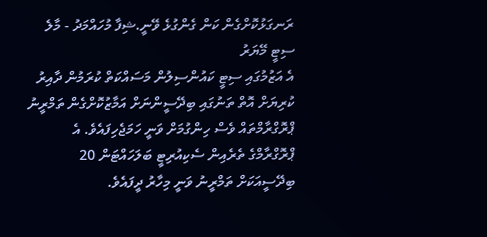ރަނގަޅުކޮށްގެން ކަން ގެންގުޅެ ވޭނީ.ޝިފާ މުހައްމަދު - މާލެ ސިޓީ މޭޔަރު
އެ އަޒުމުގައި ސިޓީ ކައުންސިލުން މަސައްކަތް ކުރަމުން ދާއިރު ކުރިޔަށް އޮތް ތަނުގައި ބިދޭސީންނަށް އަމާޒުކޮށްގެން ތަމްރީނު ޕްރޮގްރާމްތައް ވެސް ހިންގުމަށް ވަނީ ހަމަޖެހިފައެވެ. އެ ޕްރޮގްރާމްގެ ތެރެއިން ސެކިއުރިޓީ ބަލަހައްޓަން 20 ބިދޭސީއަކަށް ތަމްރީނު ވަނީ މިހާރު ދީފައެވެ.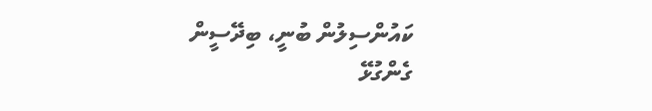ކައުންސިލުން ބުނީ، ބިދޭސީން ގެންގުޅޭ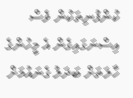ކުންފުނިތަކުން ވެސް އިސްނަގައިގެން އެ މީހުންގެ ހާލަތަށް ބަދަލު ގެނައުމަށް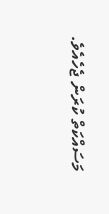މަސައްކަތް ކުރަން ޖެހެއެވެ.